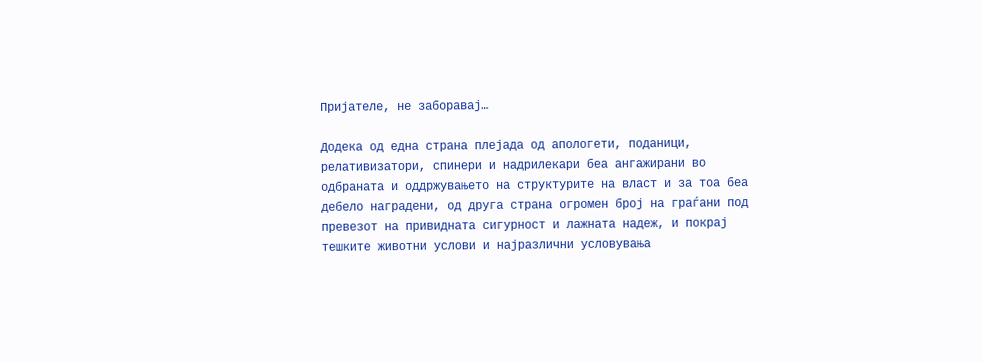Пријателе, не заборавај…

Додека од една страна плејада од апологети, поданици, релативизатори, спинери и надрилекари беа ангажирани во одбраната и оддржувањето на структурите на власт и за тоа беа дебело наградени, од друга страна огромен број на граѓани под превезот на привидната сигурност и лажната надеж, и покрај тешките животни услови и најразлични условувања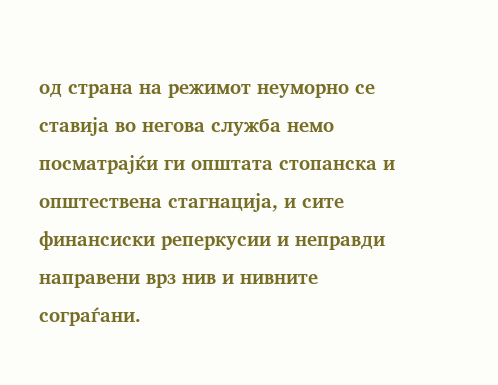од страна на режимот неуморно се ставија во негова служба немо посматрајќи ги општата стопанска и општествена стагнација, и сите финансиски реперкусии и неправди направени врз нив и нивните сограѓани.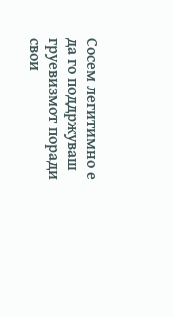Сосем легитимно е да го поддржуваш груевизмот поради свои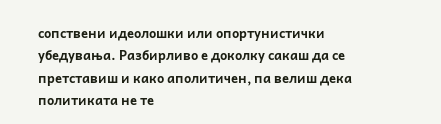сопствени идеолошки или опортунистички убедувања. Разбирливо е доколку сакаш да се претставиш и како аполитичен, па велиш дека политиката не те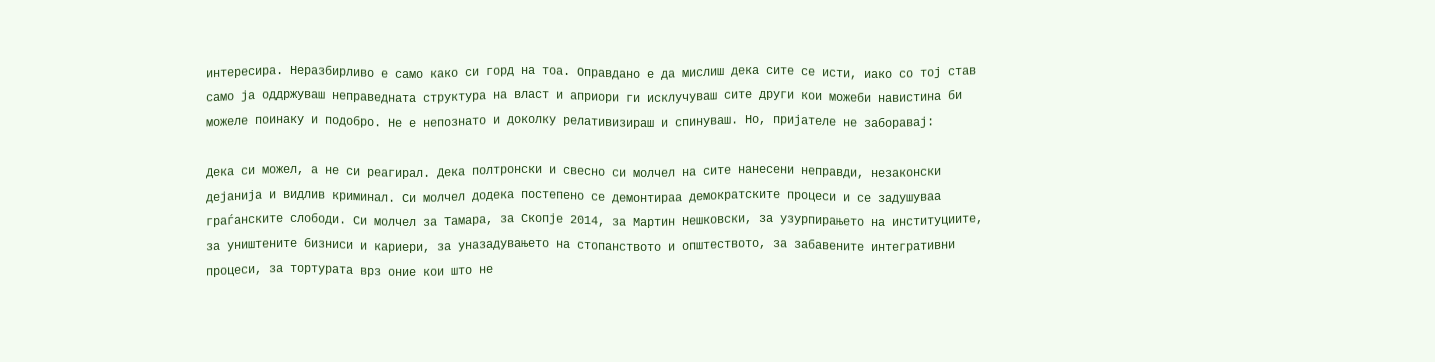интересира. Неразбирливо е само како си горд на тоа. Оправдано е да мислиш дека сите се исти, иако со тој став само ја оддржуваш неправедната структура на власт и априори ги исклучуваш сите други кои можеби навистина би можеле поинаку и подобро. Не е непознато и доколку релативизираш и спинуваш. Но, пријателе не заборавај:

Дека си можел, а не си реагирал. Дека полтронски и свесно си молчел на сите нанесени неправди, незаконски дејанија и видлив криминал. Си молчел додека постепено се демонтираа демократските процеси и се задушуваа граѓанските слободи. Си молчел за Тамара, за Скопје 2014, за Мартин Нешковски, за узурпирањето на институциите, за уништените бизниси и кариери, за уназадувањето на стопанството и општеството, за забавените интегративни процеси, за тортурата врз оние кои што не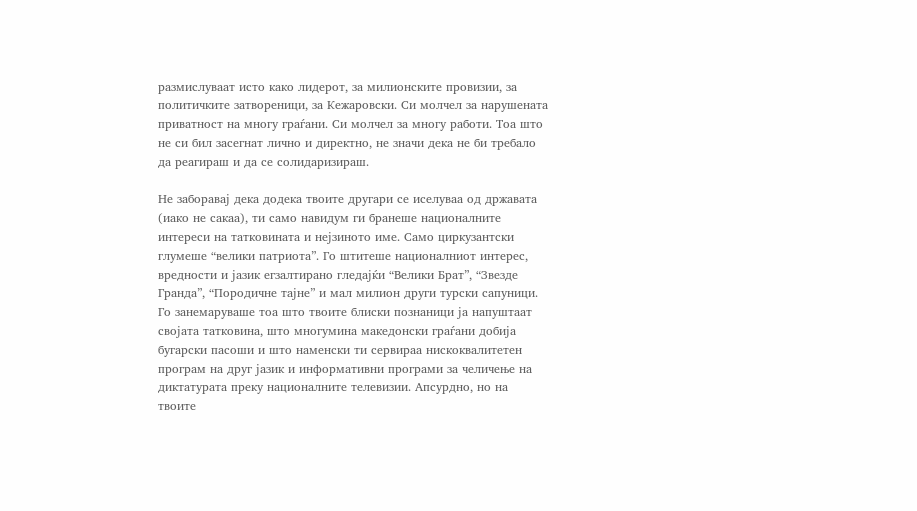размислуваат исто како лидерот, за милионските провизии, за политичките затвореници, за Кежаровски. Си молчел за нарушената приватност на многу граѓани. Си молчел за многу работи. Тоа што не си бил засегнат лично и директно, не значи дека не би требало да реагираш и да се солидаризираш.

Не заборавај дека додека твоите другари се иселуваа од државата (иако не сакаа), ти само навидум ги бранеше националните интереси на татковината и нејзиното име. Само циркузантски глумеше “велики патриота”. Го штитеше националниот интерес, вредности и јазик егзалтирано гледајќи “Велики Брат”, “Звезде Гранда”, “Породичне тајне” и мал милион други турски сапуници. Го занемаруваше тоа што твоите блиски познаници ја напуштаат својата татковина, што многумина македонски граѓани добија бугарски пасоши и што наменски ти сервираа нискоквалитетен програм на друг јазик и информативни програми за челичење на диктатурата преку националните телевизии. Апсурдно, но на твоите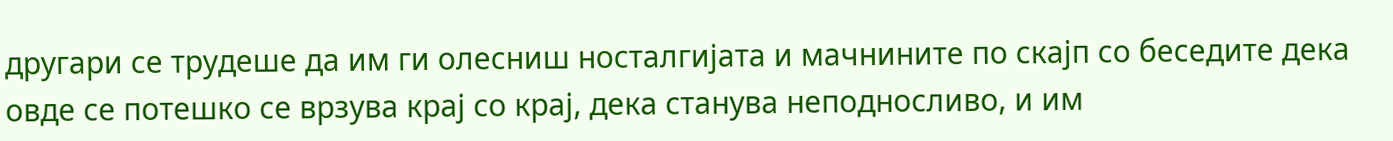другари се трудеше да им ги олесниш носталгијата и мачнините по скајп со беседите дека овде се потешко се врзува крај со крај, дека станува неподносливо, и им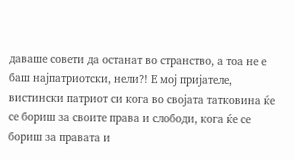даваше совети да останат во странство, а тоа не е баш најпатриотски, нели?! Е мој пријателе, вистински патриот си кога во својата татковина ќе се бориш за своите права и слободи, кога ќе се бориш за правата и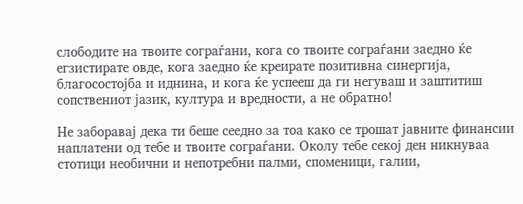слободите на твоите сограѓани, кога со твоите сограѓани заедно ќе егзистирате овде, кога заедно ќе креирате позитивна синергија, благосостојба и иднина, и кога ќе успееш да ги негуваш и заштитиш сопствениот јазик, култура и вредности, а не обратно!

Не заборавај дека ти беше сеедно за тоа како се трошат јавните финансии наплатени од тебе и твоите сограѓани. Околу тебе секој ден никнуваа стотици необични и непотребни палми, споменици, галии,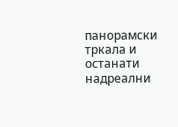панорамски тркала и останати надреални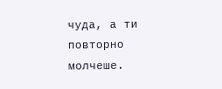чуда, а ти повторно молчеше.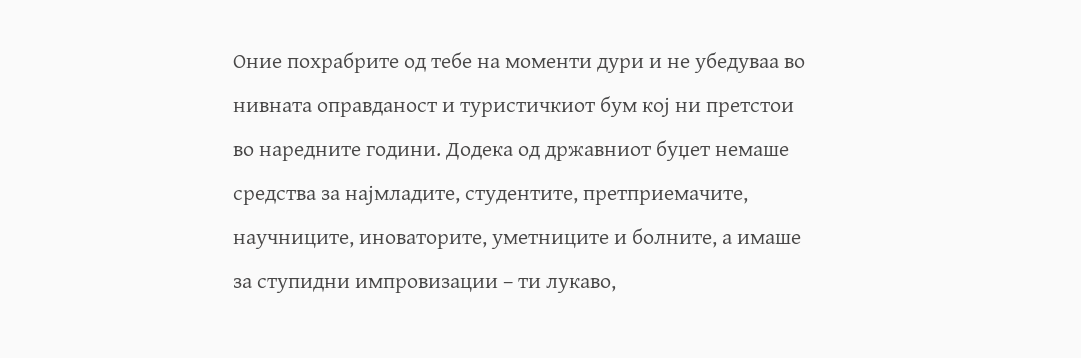Оние похрабрите од тебе на моменти дури и не убедуваа во нивната оправданост и туристичкиот бум кој ни претстои во наредните години. Додека од државниот буџет немаше средства за најмладите, студентите, претприемачите, научниците, иноваторите, уметниците и болните, а имаше за ступидни импровизации – ти лукаво,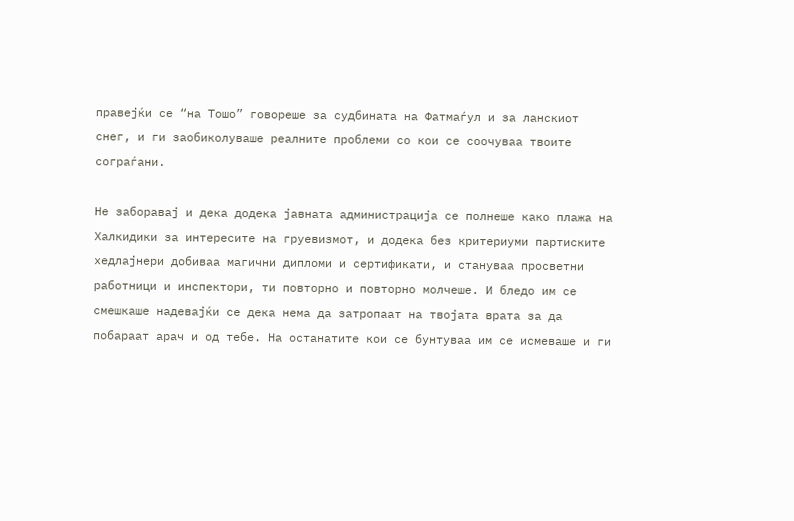правејќи се “на Тошо” говореше за судбината на Фатмаѓул и за ланскиот снег, и ги заобиколуваше реалните проблеми со кои се соочуваа твоите сограѓани.

Не заборавај и дека додека јавната администрација се полнеше како плажа на Халкидики за интересите на груевизмот, и додека без критериуми партиските хедлајнери добиваа магични дипломи и сертификати, и стануваа просветни работници и инспектори, ти повторно и повторно молчеше. И бледо им се смешкаше надевајќи се дека нема да затропаат на твојата врата за да побараат арач и од тебе. На останатите кои се бунтуваа им се исмеваше и ги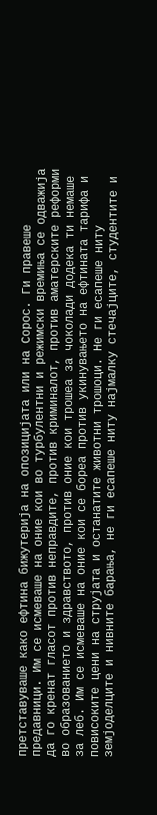претставуваше како ефтина бижутерија на опозицијата или на Сорос. Ги правеше предавници. Им се исмеваше на оние кои во турбулентни и режимски времиња се одважија да го кренат гласот против неправдите, против криминалот, против аматерските реформи во образованието и здравството, против оние кои трошеа за чоколади додека ти немаше за леб. Им се исмеваше на оние кои се бореа против укинувањето на ефтината тарифа и повисоките цени на струјата и останатите животни трошоци. Не ги есапеше ниту земјоделците и нивните барања, не ги есапеше ниту најмалку стечајците, студентите и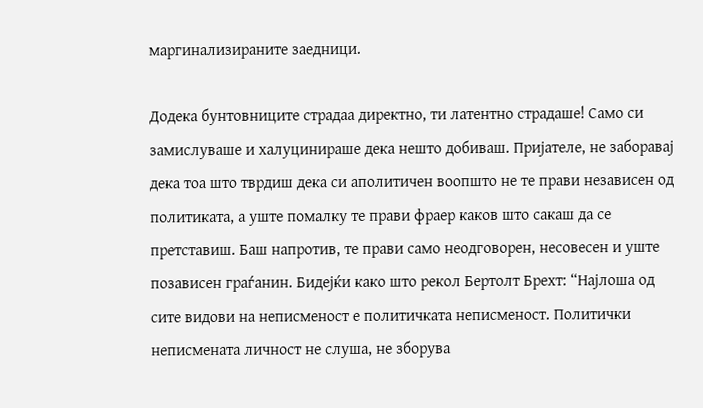маргинализираните заедници.

Додека бунтовниците страдаа директно, ти латентно страдаше! Само си замислуваше и халуцинираше дека нешто добиваш. Пријателе, не заборавај дека тоа што тврдиш дека си аполитичен воопшто не те прави независен од политиката, а уште помалку те прави фраер каков што сакаш да се претставиш. Баш напротив, те прави само неодговорен, несовесен и уште позависен граѓанин. Бидејќи како што рекол Бертолт Брехт: “Најлоша од сите видови на неписменост е политичката неписменост. Политички неписмената личност не слуша, не зборува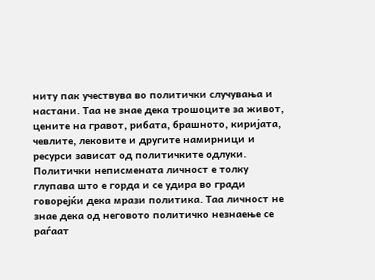ниту пак учествува во политички случувања и настани. Таа не знае дека трошоците за живот, цените на гравот, рибата, брашното, киријата, чевлите, лековите и другите намирници и ресурси зависат од политичките одлуки. Политички неписмената личност е толку глупава што е горда и се удира во гради говорејќи дека мрази политика. Таа личност не знае дека од неговото политичко незнаење се раѓаат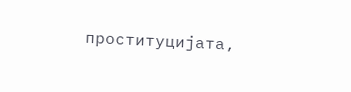проституцијата,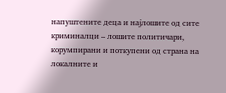напуштените деца и најлошите од сите криминалци – лошите политичари, корумпирани и поткупени од страна на локалните и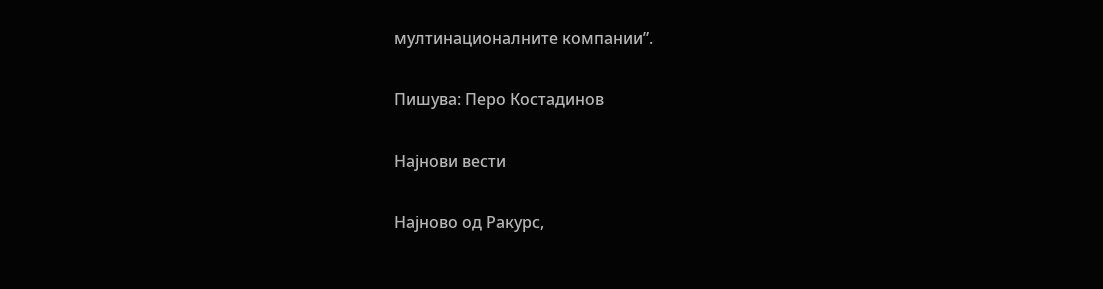мултинационалните компании”.

Пишува: Перо Костадинов

Најнови вести

Најново од Ракурс,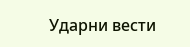Ударни вести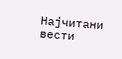Најчитани вести